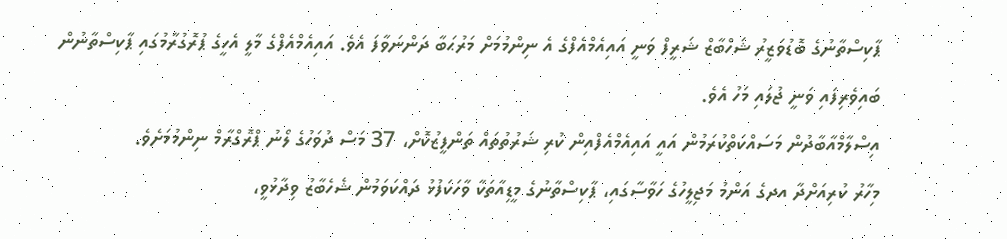ޕާކިސްތާނުގެ ބޮޑުވަޒީރު ޝަހްބާޒް ޝަރީފް ވަނީ އައިއެމްއެފްގެ އެ ނިންމުމަށް މަރުޙަބާ ދަންނަވާފަ އެވެ. އައިއެމްއެފްގެ މާލީ އެހީގެ ޕުރޮގުރާމުގައި ޕާކިސްތާނުން ބައިވެރިފައި ވަނީ ޖުލައި މަހު އެވެ.
އިސްލާމްއާބާދުން މަސައްކަތްކުރަމުން އައީ އައިއެމްއެފްއިން ކުރި ޝަރުތުތައް ތަންފީޒުކޮށް، 37 މަސް ދުވަހުގެ ލޯނު ޕްރޮގްރާމް ނިންމުމަށެވެ.
މިހާރު ކުރިއަށްދާ އދގެ އަންމު މަޖިލީހުގެ ހަވާސާގައި، ޕާކިސްތާނުގެ މީޑިއާތަކާ ވާހަކަފުޅު ދައްކަވަމުން ޝެހެބާޒު ވިދާޅުވީ،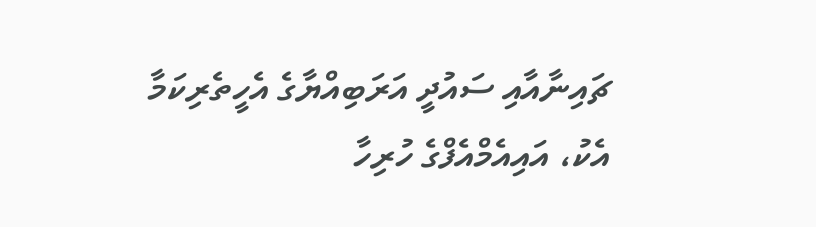ޗައިނާއާއި ސައުދީ އަރަބިއްޔާގެ އެހީތެރިކަމާ އެކު، އައިއެމްއެފްގެ ހުރިހާ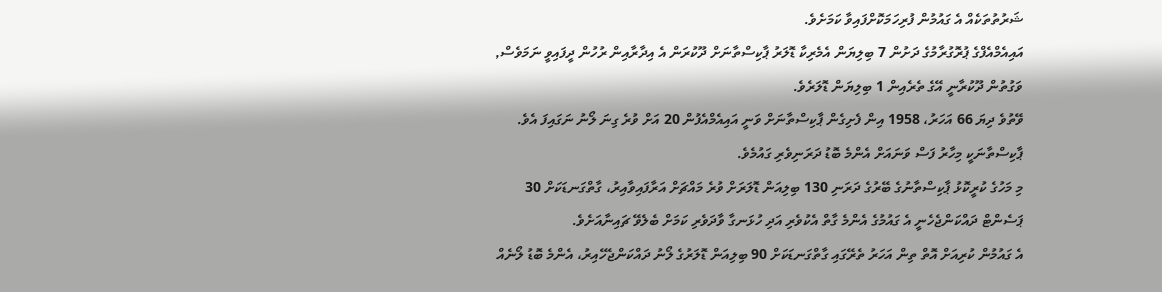ޝަރުތުތަކެއް އެ ގައުމުން ފުރިހަމަކޮށްފައިވާ ކަމަށެވެ.
އައިއެމްއެފްގެ ޕުރޮގުރާމުގެ ދަށުން 7 ބިލިޔަން އެމެރިކާ ޑޮލަރު ޕާކިސްތާނަށް ދޫކުރަން އެ އިދާރާއިން ރުހުން ދީފައިވީ ނަމަވެސް, ވަގުތުން ދޫކުރާނީ އޭގެ ތެރެއިން 1 ބިލިޔަން ޑޮލަރެވެ.
ވޭތުވެ ދިޔަ 66 އަހަރު، 1958 އިން ފެށިގެން ޕާކިސްތާނަށް ވަނީ އައިއެމްއެފުން 20 އަށް ވުރެ ގިނަ ލޯނު ނަގައިފަ އެވެ. ޕާކިސްތާނަކީ މިހާރު ފަސް ވަނައަށް އެންމެ ބޮޑު ދަރަނިވެރި ގައުމެވެ.
މި މަހުގެ ކުރީކޮޅު ޕާކިސްތާނުގެ ބޭރުގެ ދަރަނި 130 ބިލިއަން ޑޮލަރަށް ވުރެ މައްޗަށް އަރާފައިވާއިރު، ގާތްގަނޑަކަށް 30 ޕަސެންޓް ދައްކަންޖެހެނީ އެ ގައުމުގެ އެންމެ ގާތް އެކުވެރި އަދި ހުޅަނގާ ވާދަވެރި ކަމަށް ބެލެވޭ ޗައިނާއަށެވެ.
އެ ގައުމުން ކުރިއަށް އޮތް ތިން އަހަރު ތެރޭގައި ގާތްގަނޑަކަށް 90 ބިލިއަން ޑޮލަރުގެ ލޯނު ދައްކަންޖެހޭއިރު، އެންމެ ބޮޑު ލޯނެއް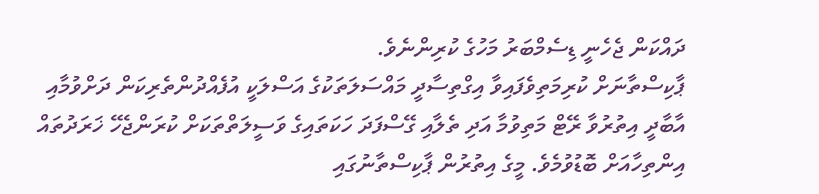ދައްކަން ޖެހެނީ ޑިސެމްބަރު މަހުގެ ކުރިންނެވެ.
ޕާކިސްތާނަށް ކުރިމަތިވެފައިވާ އިގްތިސާދީ މައްސަލަތަކުގެ އަސްލަކީ އުފެއްދުންތެރިކަން ދަށްވުމާއި އާބާދީ އިތުރުވާ ރޭޓް މަތިވުމާ އަދި ތެލާއި ގޭސްފަދަ ހަކަތައިގެ ވަސީލަތްތަކަށް ކުރަންޖެހޭ ޚަރަދުތައް އިންތިހާއަށް ބޮޑުވުމެވެ. މީގެ އިތުރުން ޕާކިސްތާނުގައި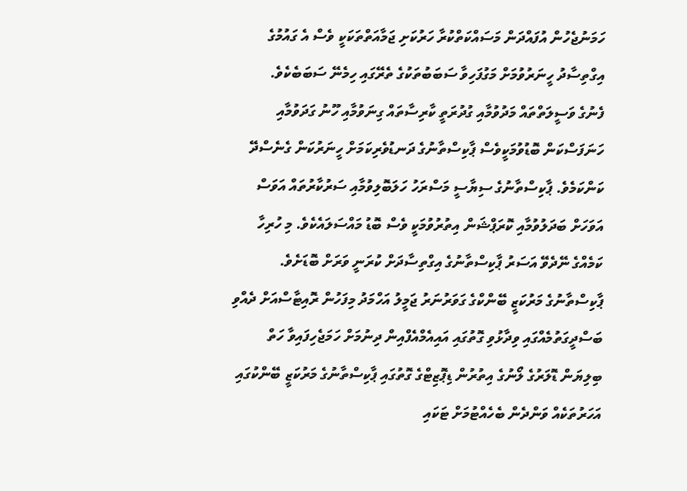ހަމަނުޖެހުން އުފައްދަން މަސައްކަތްކުރާ ހަރުކަށި ޖަމާއަތްތަކަކީ ވެސް އެ ގައުމުގެ އިގްތިސާދު ހީނަރުވުމަށް މަގުފަހިވާ ސަބަބުތަކުގެ ތެރޭގައި ހިމެނޭ ސަބަބެކެވެ.
ފެނުގެ ވަސީލަތްތައް މަދުވުމާއި ގުދުރަތީ ކާރިސާތައް ގިނަވުމާއި ހޫނު ގަދަވުމާއި ހަނަފަސްކަން ބޮޑުވުމަކީވެސް ޕާކިސްތާނުގެ ދަނޑުވެރިކަމަށް ހީނަރުކަން ގެނެސްދޭ ކަންކަމެވެ. ޕާކިސްތާނުގެ ސިޔާސީ މަސްރަހު ހަލަބޮލިވުމާއި ސަރުކާރުތައް އަވަސް އަވަހަށް ބަދަލުވުމާއި ކޮރަޕްޝަން އިތުރުވުމަކީ ވެސް ބޮޑު މައްސަލައެކެވެ. މި ހުރިހާ ކަމެއްގެ ނޭދެވޭ އަސަރު ޕާކިސްތާނުގެ އިގްތިސާދަށް ކުރަނީ ވަރަށް ބޮޑަށެވެ.
ޕާކިސްތާނުގެ މަރުކަޒީ ބޭންކްގެ ގަވަރުނަރު ޖަމީލު އަހްމަދު މިފަހުން ރޮއިޓާސްއަށް ދެއްވި ބަސްދީގަތުމެއްގައި ވިދާޅުވި ގޮތުގައި އައިއެމްއެފްއިން ދިނުމަށް ހަމަޖެހިފައިވާ ހަތް ބިލިޔަން ޑޮލަރުގެ ލޯނުގެ އިތުރުން ޑިޕޮޒިޓްގެ ގޮތުގައި ޕާކިސްތާނުގެ މަރުކަޒީ ބޭންކުގައި އަހަރުތަކެއް ވަންދެން ބެހެއްޓުމަށް ޓަކައި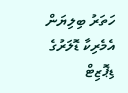ހަތަރު ބިލިޔަން އެމެރިކާ ޑޮލަރުގެ ޑިޕޮޒިޓް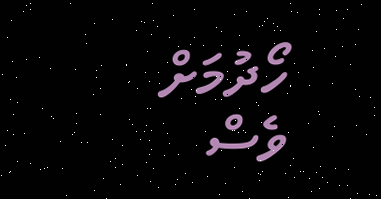ހޯދުމަށް ވެސް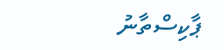ޕާކިސްތާނު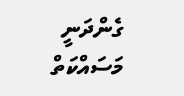ގެންދަނީ މަސައްކަތް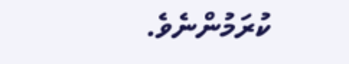ކުރަމުންނެވެ.